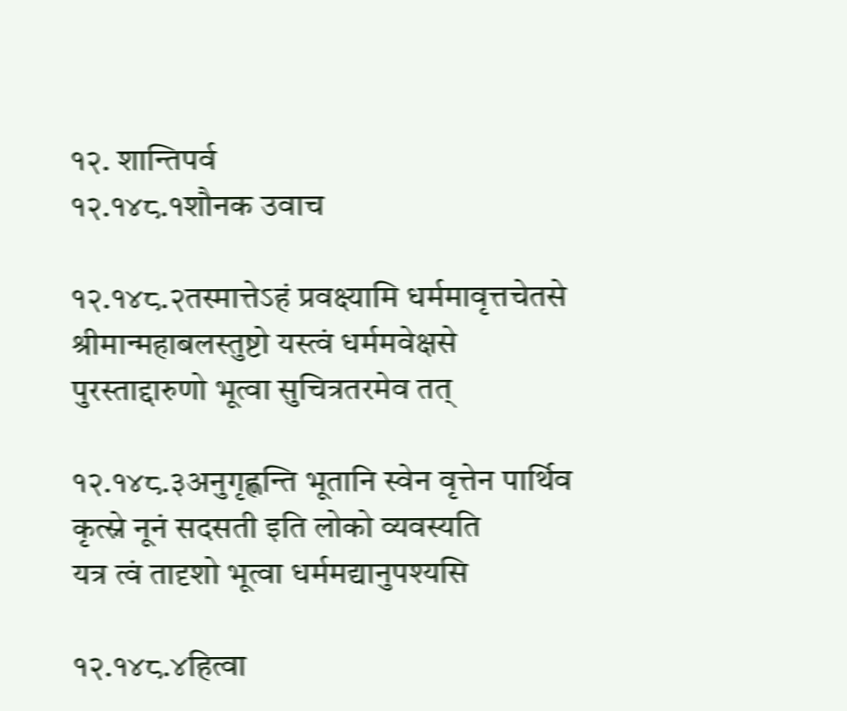१२. शान्तिपर्व
१२.१४८.१शौनक उवाच

१२.१४८.२तस्मात्तेऽहं प्रवक्ष्यामि धर्ममावृत्तचेतसे
श्रीमान्महाबलस्तुष्टो यस्त्वं धर्ममवेक्षसे
पुरस्ताद्दारुणो भूत्वा सुचित्रतरमेव तत्

१२.१४८.३अनुगृह्णन्ति भूतानि स्वेन वृत्तेन पार्थिव
कृत्स्ने नूनं सदसती इति लोको व्यवस्यति
यत्र त्वं तादृशो भूत्वा धर्ममद्यानुपश्यसि

१२.१४८.४हित्वा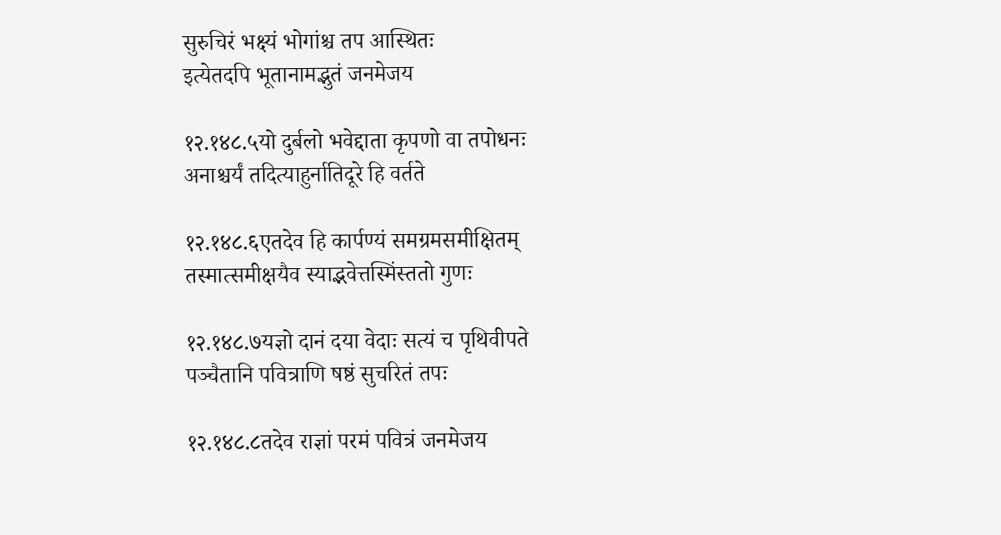सुरुचिरं भक्ष्यं भोगांश्च तप आस्थितः
इत्येतदपि भूतानामद्भुतं जनमेजय

१२.१४८.५यो दुर्बलो भवेद्दाता कृपणो वा तपोधनः
अनाश्चर्यं तदित्याहुर्नातिदूरे हि वर्तते

१२.१४८.६एतदेव हि कार्पण्यं समग्रमसमीक्षितम्
तस्मात्समीक्षयैव स्याद्भवेत्तस्मिंस्ततो गुणः

१२.१४८.७यज्ञो दानं दया वेदाः सत्यं च पृथिवीपते
पञ्चैतानि पवित्राणि षष्ठं सुचरितं तपः

१२.१४८.८तदेव राज्ञां परमं पवित्रं जनमेजय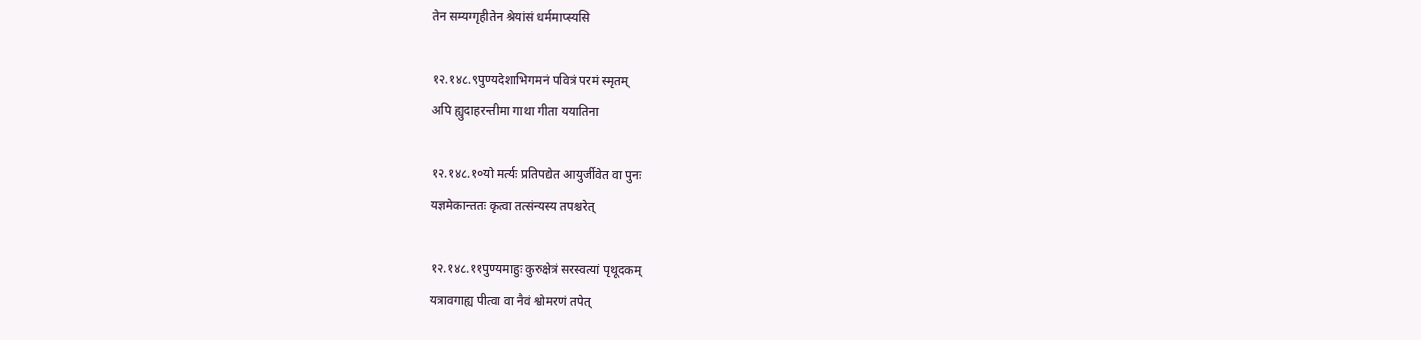तेन सम्यग्गृहीतेन श्रेयांसं धर्ममाप्स्यसि

१२.१४८.९पुण्यदेशाभिगमनं पवित्रं परमं स्मृतम्
अपि ह्युदाहरन्तीमा गाथा गीता ययातिना

१२.१४८.१०यो मर्त्यः प्रतिपद्येत आयुर्जीवेत वा पुनः
यज्ञमेकान्ततः कृत्वा तत्संन्यस्य तपश्चरेत्

१२.१४८.११पुण्यमाहुः कुरुक्षेत्रं सरस्वत्यां पृथूदकम्
यत्रावगाह्य पीत्वा वा नैवं श्वोमरणं तपेत्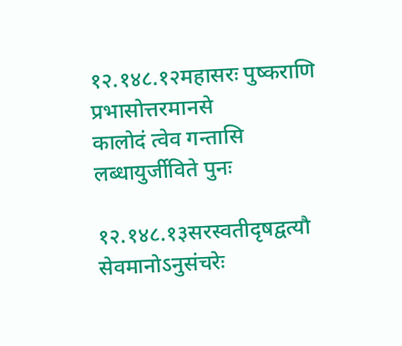१२.१४८.१२महासरः पुष्कराणि प्रभासोत्तरमानसे
कालोदं त्वेव गन्तासि लब्धायुर्जीविते पुनः

१२.१४८.१३सरस्वतीदृषद्वत्यौ सेवमानोऽनुसंचरेः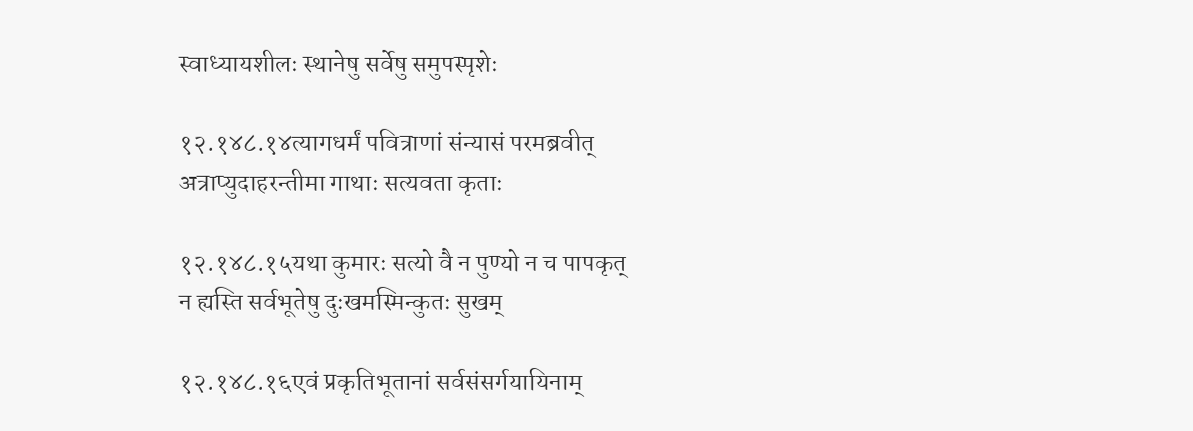स्वाध्यायशीलः स्थानेषु सर्वेषु समुपस्पृशेः

१२.१४८.१४त्यागधर्मं पवित्राणां संन्यासं परमब्रवीत्
अत्राप्युदाहरन्तीमा गाथाः सत्यवता कृताः

१२.१४८.१५यथा कुमारः सत्यो वै न पुण्यो न च पापकृत्
न ह्यस्ति सर्वभूतेषु दुःखमस्मिन्कुतः सुखम्

१२.१४८.१६एवं प्रकृतिभूतानां सर्वसंसर्गयायिनाम्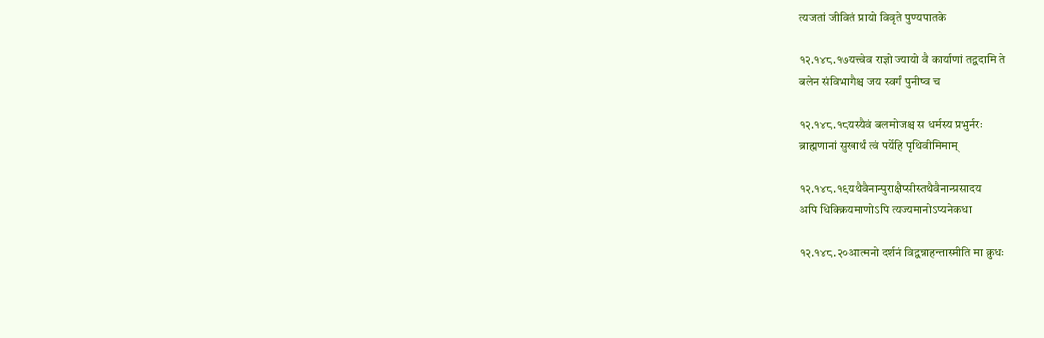त्यजतां जीवितं प्रायो विवृते पुण्यपातके

१२.१४८.१७यत्त्वेव राज्ञो ज्यायो वै कार्याणां तद्वदामि ते
बलेन संविभागैश्च जय स्वर्गं पुनीष्व च

१२.१४८.१८यस्यैवं बलमोजश्च स धर्मस्य प्रभुर्नरः
ब्राह्मणानां सुखार्थं त्वं पर्येहि पृथिवीमिमाम्

१२.१४८.१९यथैवैनान्पुराक्षैप्सीस्तथैवैनान्प्रसादय
अपि धिक्क्रियमाणोऽपि त्यज्यमानोऽप्यनेकधा

१२.१४८.२०आत्मनो दर्शनं विद्वन्नाहन्तास्मीति मा क्रुधः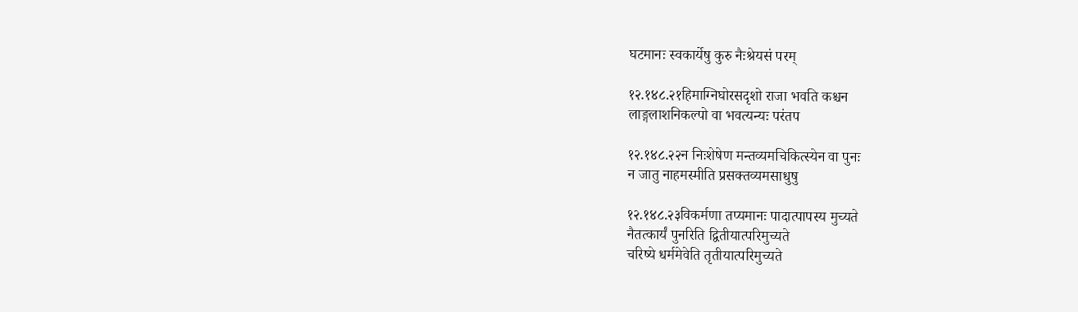घटमानः स्वकार्येषु कुरु नैःश्रेयसं परम्

१२.१४८.२१हिमाग्निघोरसदृशो राजा भवति कश्चन
लाङ्गलाशनिकल्पो वा भवत्यन्यः परंतप

१२.१४८.२२न निःशेषेण मन्तव्यमचिकित्स्येन वा पुनः
न जातु नाहमस्मीति प्रसक्तव्यमसाधुषु

१२.१४८.२३विकर्मणा तप्यमानः पादात्पापस्य मुच्यते
नैतत्कार्यं पुनरिति द्वितीयात्परिमुच्यते
चरिष्ये धर्ममेवेति तृतीयात्परिमुच्यते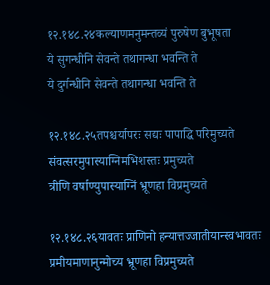१२.१४८.२४कल्याणमनुमन्तव्यं पुरुषेण बुभूषता
ये सुगन्धीनि सेवन्ते तथागन्धा भवन्ति ते
ये दुर्गन्धीनि सेवन्ते तथागन्धा भवन्ति ते

१२.१४८.२५तपश्चर्यापरः सद्यः पापाद्धि परिमुच्यते
संवत्सरमुपास्याग्निमभिशस्तः प्रमुच्यते
त्रीणि वर्षाण्युपास्याग्निं भ्रूणहा विप्रमुच्यते

१२.१४८.२६यावतः प्राणिनो हन्यात्तज्जातीयान्स्वभावतः
प्रमीयमाणानुन्मोच्य भ्रूणहा विप्रमुच्यते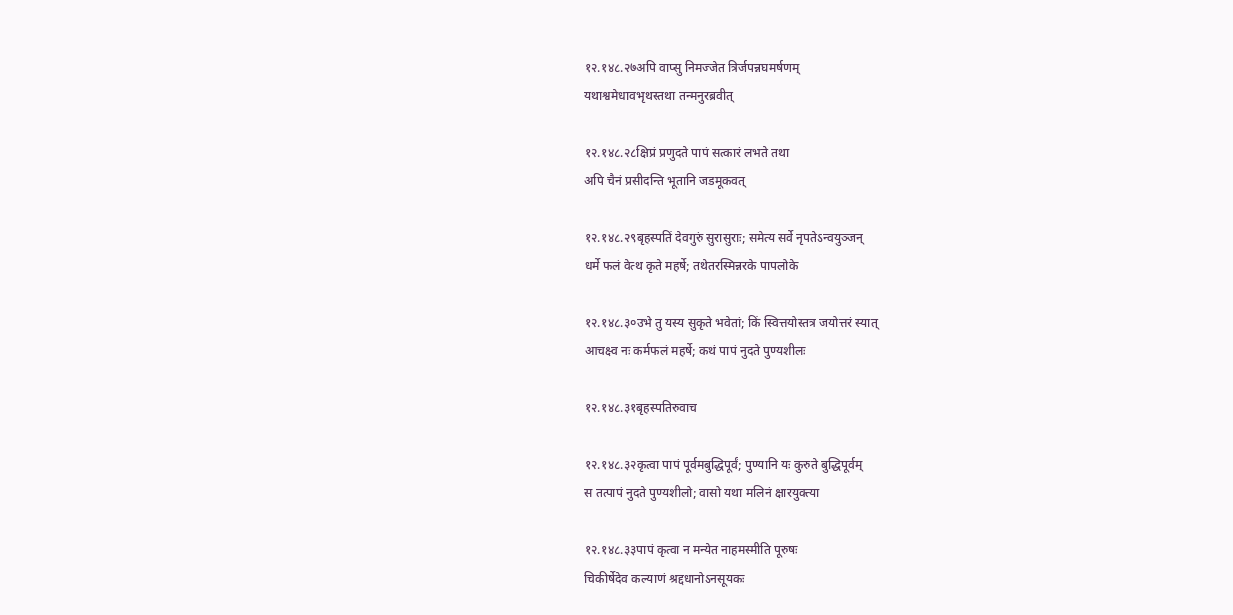१२.१४८.२७अपि वाप्सु निमज्जेत त्रिर्जपन्नघमर्षणम्
यथाश्वमेधावभृथस्तथा तन्मनुरब्रवीत्

१२.१४८.२८क्षिप्रं प्रणुदते पापं सत्कारं लभते तथा
अपि चैनं प्रसीदन्ति भूतानि जडमूकवत्

१२.१४८.२९बृहस्पतिं देवगुरुं सुरासुराः; समेत्य सर्वे नृपतेऽन्वयुञ्जन्
धर्मे फलं वेत्थ कृते महर्षे; तथेतरस्मिन्नरके पापलोके

१२.१४८.३०उभे तु यस्य सुकृते भवेतां; किं स्वित्तयोस्तत्र जयोत्तरं स्यात्
आचक्ष्व नः कर्मफलं महर्षे; कथं पापं नुदते पुण्यशीलः

१२.१४८.३१बृहस्पतिरुवाच

१२.१४८.३२कृत्वा पापं पूर्वमबुद्धिपूर्वं; पुण्यानि यः कुरुते बुद्धिपूर्वम्
स तत्पापं नुदते पुण्यशीलो; वासो यथा मलिनं क्षारयुक्त्या

१२.१४८.३३पापं कृत्वा न मन्येत नाहमस्मीति पूरुषः
चिकीर्षेदेव कल्याणं श्रद्दधानोऽनसूयकः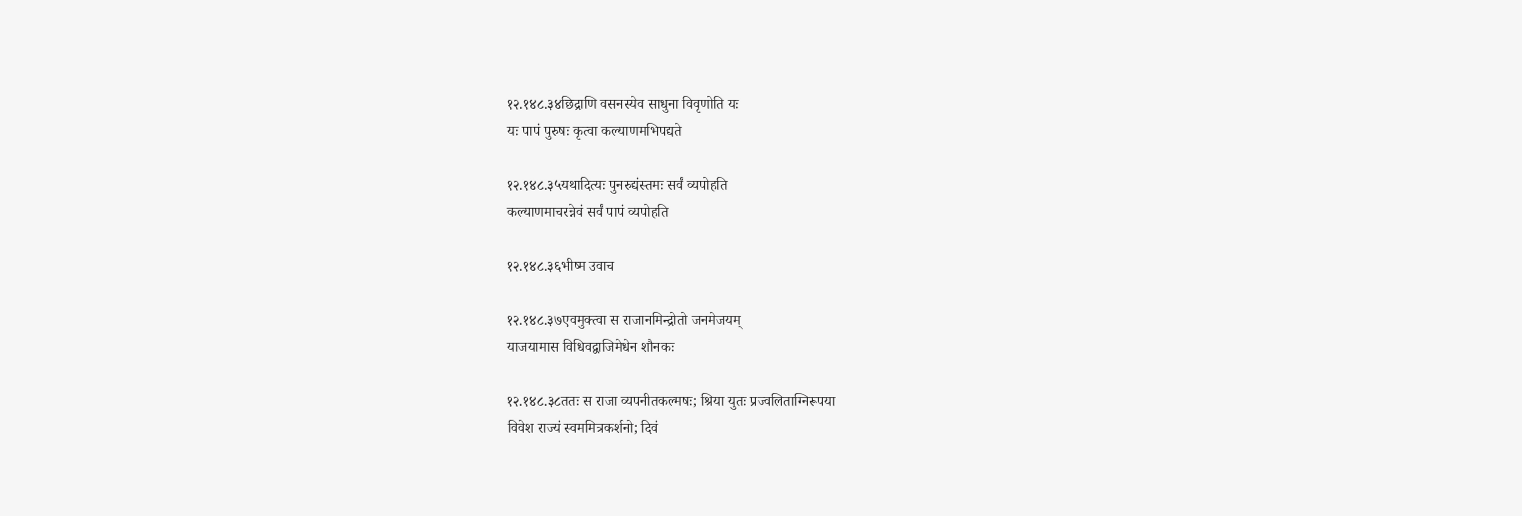१२.१४८.३४छिद्राणि वसनस्येव साधुना विवृणोति यः
यः पापं पुरुषः कृत्वा कल्याणमभिपद्यते

१२.१४८.३५यथादित्यः पुनरुद्यंस्तमः सर्वं व्यपोहति
कल्याणमाचरन्नेवं सर्वं पापं व्यपोहति

१२.१४८.३६भीष्म उवाच

१२.१४८.३७एवमुक्त्वा स राजानमिन्द्रोतो जनमेजयम्
याजयामास विधिवद्वाजिमेधेन शौनकः

१२.१४८.३८ततः स राजा व्यपनीतकल्मषः; श्रिया युतः प्रज्वलिताग्निरूपया
विवेश राज्यं स्वममित्रकर्शनो; दिवं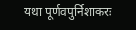यथा पूर्णवपुर्निशाकरः